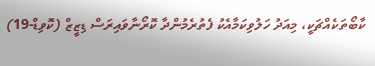ކާބޯތަކެއްޗަކީ، މިއަދު ހަލުވިކަމާއެކު ފެތުރެމުންދާ ކޮރޯނާވައިރަސް ޑިޒީޒް (ކޮވިޑް-19)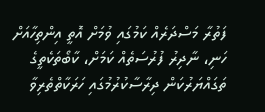ފަތުރާ މަސްދަރެއް ކަމުގައި ވުމަށް އޮތީ އިންތިހާއަށް ހަނި، ނާދިރު ފުރުސަތެއް ކަމަށް، ކާބޯތަކެތީގެ ތަގައްޔަރުކަން ދިރާސާކުރުމުގައި ހަރަކާތްތެރިވާ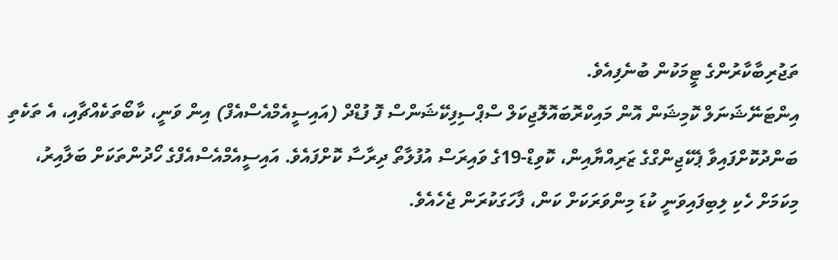ތަޖުރިބާކާރުންގެ ޓީމަކުން ބުނެފިއެވެ.
އިންޓަނޭޝަނަލް ކޮމިޝަން އޮން މައިކްރޮބައޮލޮޖިކަލް ސްޕްސިފިކޭޝަންސް ފޮ ފުޑްދް (އައިސީއެމްއެސްއެފް) އިން ވަނީ، ކާބޯތަކެއްޗާއި، އެ ތަކެތި ބަންދުކޮށްފައިވާ ޕެކޭޖިންގްގެ ޒަރިއްޔާއިން، ކޮވިޑް-19ގެ ވައިރަސް އުފުލާތޯ ދިރާސާ ކޮށްފައެވެ. އައިސީއެމްއެސްއެފްގެ ހޯދުންތަކަށް ބަލާއިރު، މިކަމަށް ހެކި ލިބިފައިވަނީ ކުޑަ މިންވަރަކަށް ކަން، ފާހަގަކުރަން ޖެހެއެވެ.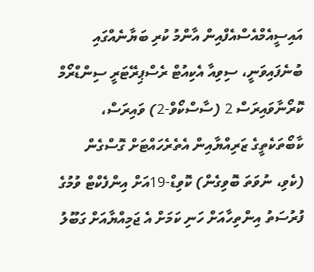އައިސީއެމްއެސްއެފްއިން އާންމު ކުރި ބަޔާނެއްގައި ބުނެފައިވަނީ، ސިވިއާ އެކިއުޓް ރެސްޕިރޭޓަރީ ސިންޑްރޯމް ކޮރޯނާވައިރަސް 2 (ސާސްކޯވް-2) ވައިރަސް، ކާބޯތަކެތީގެ ޒަރިއްޔާއިން އެތެރެހައްޓަށް ގޮސްގެން (ކެވި، ނުވަތަ ބޮވިގެން) ކޮވިޑް-19އަށް އިންފެކްޓް ވުމުގެ ފުރުސަތު އިންތިހާއަށް ހަނި ކަމަށް އެ ޖަމިއްޔާއަށް ގަބޫލު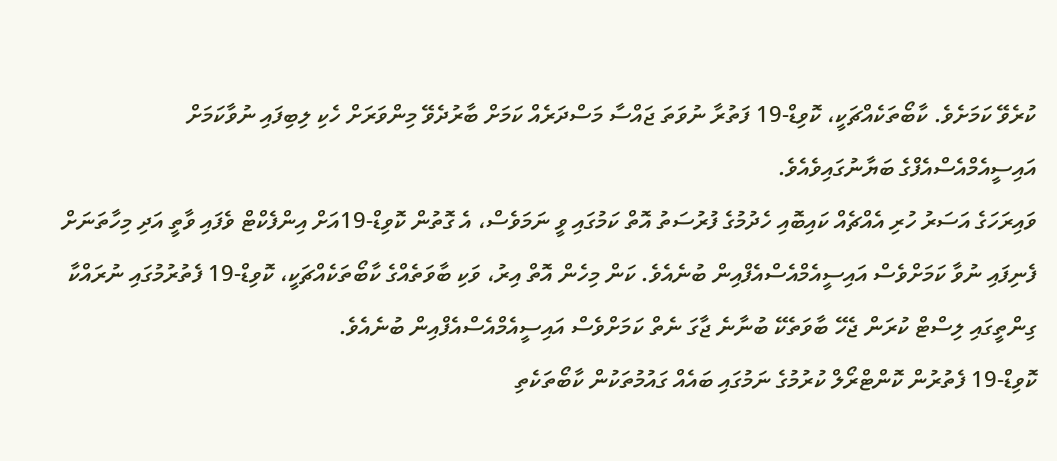ކުރެވޭ ކަމަށެވެ. ކާބޯތަކެއްޗަކީ، ކޮވިޑް-19 ފަތުރާ ނުވަތަ ޖައްސާ މަސްދަރެއް ކަމަށް ބާރުދެވޭ މިންވަރަށް ހެކި ލިބިފައި ނުވާކަމަށް އައިސީއެމްއެސްއެފްގެ ބަޔާނުގައިވެއެވެ.
ވައިރަހަގެ އަސަރު ހުރި އެއްޗެއް ކައިބޮއި ހެދުމުގެ ފުރުސަތު އޮތް ކަމުގައި ވީ ނަމަވެސް، އެ ގޮތުން ކޮވިޑް-19އަށް އިންފެކްޓް ވެފައި ވާތީ އަދި މިހާތަނަށް ފެނިފައި ނުވާ ކަމަށްވެސް އައިސީއެމްއެސްއެފްއިން ބުނެއެވެ. ކަން މިހެން އޮތް އިރު، ވަކި ބާވަތެއްގެ ކާބޯތަކެއްޗަކީ، ކޮވިޑް-19 ފެތުރުމުގައި ނުރައްކާ ގިންތީގައި ލިސްޓް ކުރަން ޖެހޭ ބާވަތެކޭ ބުނާނެ ޖާގަ ނެތް ކަމަށްވެސް އައިސީއެމްއެސްއެފްއިން ބުނެއެވެ.
ކޮވިޑް-19 ފެތުރުން ކޮންޓްރޯލް ކުރުމުގެ ނަމުގައި ބައެއް ގައުމުތަކުން ކާބޯތަކެތި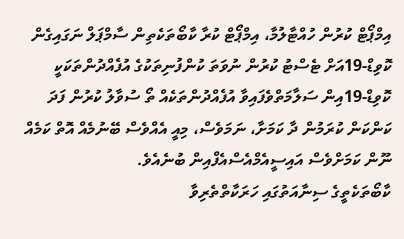އިމްޕޯޓް ކުރުން ހުއްޓާލުމާ، އިމްޕޯޓް ކުރާ ކާބޯތަކެތިން ސާމްޕަލް ނަގައިގެން ކޮވިޑް-19އަށް ޓެސްޓު ކުރުން ނުވަތަ ކުންފުނިތަކުގެ އުފެއްދުންތަކަކީ ކޮވިޑް-19އިން ސަލާމަތްވެފައިވާ އުފެއްދުންތަކެއް ތޯ ސުވާލު ކުރުން ފަދަ ކަންކަން ކުރަމުން ދާ ކަމަށާ، ނަމަވެސް، މިއީ އެއްވެސް ބޭނުމެއް އޮތް ކަމެއް ނޫން ކަމަށްވެސް އައިސީއެމްއެސްއެފްއިން ބުނެއެވެ.
ކާބޯތަކެތީގެ ސިނާއަތުގައި ހަރަކާތްތެރިވާ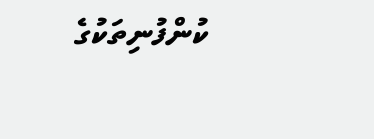ކުންފުނިތަކުގެ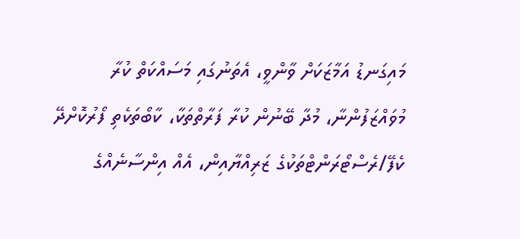މައިގަނޑު އަމާޒަކަށް ވާންވީ، އެތަނުގައި މަސައްކަތް ކުރާ މުވައްޒަފުންނާ، މުދާ ބޭނުން ކުރާ ފަރާތްތަކާ، ކާބޯތަކެތި ފޯރުކޮށްދޭ ކެފޭ/ރެސްޓޯރަންޓްތަކުގެ ޒަރިއްޔާއިން، އެއް އިންސާނެއްގެ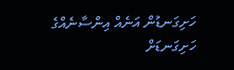ހަށިގަނޑުން އަނެއް އިންސާނެއްގެ ހަށިގަނޑަށް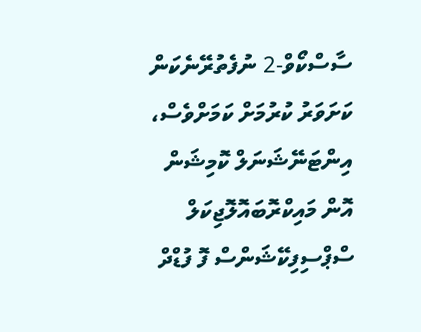ސާސްކޯވް-2 ނުފެތުރޭނެކަން ކަށަވަރު ކުރުމަށް ކަމަށްވެސް، އިންޓަނޭޝަނަލް ކޮމިޝަން އޮން މައިކްރޮބައޮލޮޖިކަލް ސްޕްސިފިކޭޝަންސް ފޮ ފުޑްދް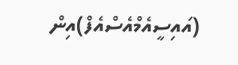(އައިސީއެމްއެސްއެފް)އިން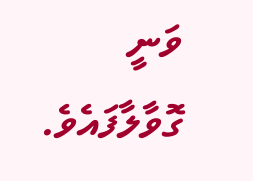ވަނީ ގޮވާލާފައެވެ.